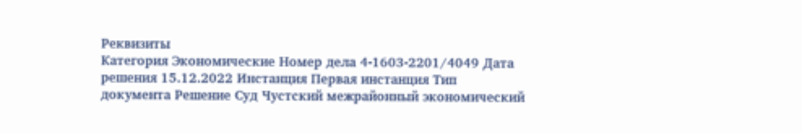Реквизиты
Категория Экономические Номер дела 4-1603-2201/4049 Дата решения 15.12.2022 Инстанция Первая инстанция Тип документа Решение Суд Чустский межрайонный экономический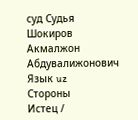суд Судья Шокиров Акмалжон Абдувалижонович Язык uz
Стороны
Истец /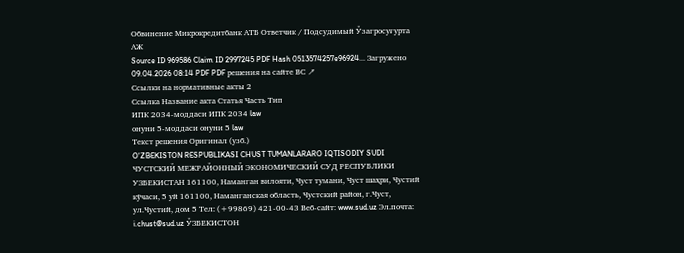Обвинение Микрокредитбанк АТБ Ответчик / Подсудимый Ўзагросуғурта АЖ
Source ID 969586 Claim ID 2997245 PDF Hash 0513574257e96924... Загружено 09.04.2026 08:14 PDF PDF решения на сайте ВС ↗
Ссылки на нормативные акты 2
Ссылка Название акта Статья Часть Тип
ИПК 2034-моддаси ИПК 2034 law
онуни 5-моддаси онуни 5 law
Текст решения Оригинал (узб.)
O‘ZBEKISTON RESPUBLIKASI CHUST TUMANLARARO IQTISODIY SUDI ЧУСТСКИЙ МЕЖРАЙОННЫЙ ЭКОНОМИЧЕСКИЙ СУД РЕСПУБЛИКИ УЗБЕКИСТАН 161100, Наманган вилояти, Чуст тумани, Чуст шаҳри, Чустий кўчаси, 5 уй 161100, Наманганская область, Чустский район, г.Чуст, ул.Чустий, дом 5 Тeл: (+99869) 421-00-43 Веб-сайт: www.sud.uz Эл.почта: i.chust@sud.uz ЎЗБЕКИСТОН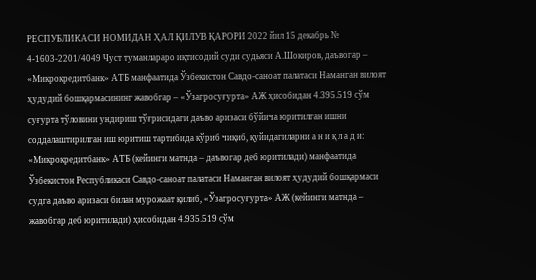РЕСПУБЛИКАСИ НОМИДАН ҲАЛ ҚИЛУВ ҚАРОРИ 2022 йил 15 декабрь № 4-1603-2201/4049 Чуст туманлараро иқтисодий суди судьяси А.Шокиров, даъвогар – «Микрокредитбанк» АТБ манфаатида Ўзбекистон Савдо-саноат палатаси Наманган вилоят ҳудудий бошқармасининг жавобгар – «Ўзагросуғурта» АЖ ҳисобидан 4.395.519 сўм суғурта тўловини ундириш тўғрисидаги даъво аризаси бўйича юритилган ишни соддалаштирилган иш юритиш тартибида кўриб чиқиб, қуйидагиларни а н и қ л а д и: «Микрокредитбанк» АТБ (кейинги матнда – даъвогар деб юритилади) манфаатида Ўзбекистон Республикаси Савдо-саноат палатаси Наманган вилоят ҳудудий бошқармаси судга даъво аризаси билан мурожаат қилиб, «Ўзагросуғурта» АЖ (кейинги матнда – жавобгар деб юритилади) ҳисобидан 4.935.519 сўм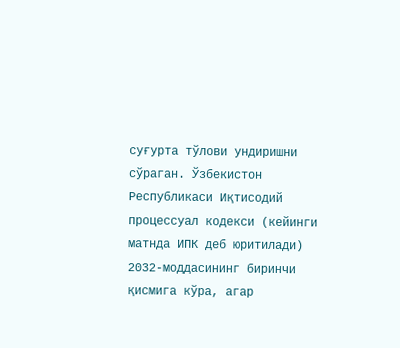суғурта тўлови ундиришни сўраган. Ўзбекистон Республикаси Иқтисодий процессуал кодекси (кейинги матнда ИПК деб юритилади) 2032-моддасининг биринчи қисмига кўра, агар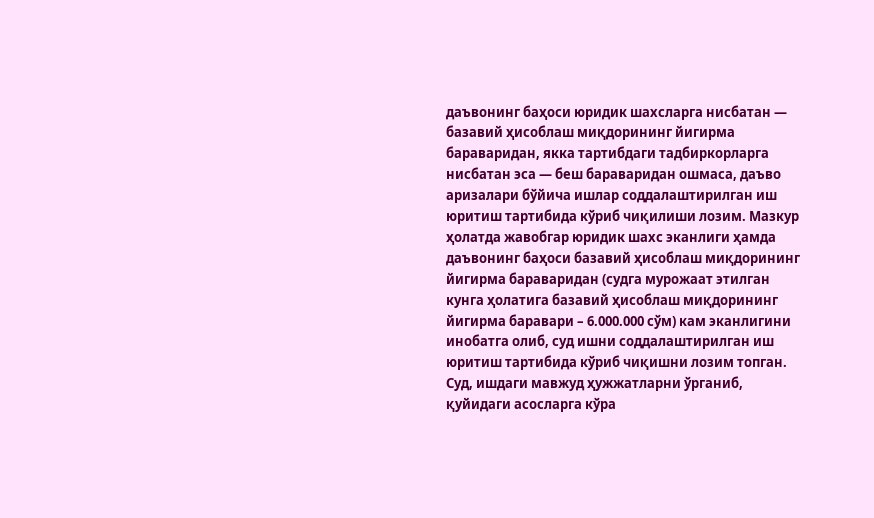даъвонинг баҳоси юридик шахсларга нисбатан — базавий ҳисоблаш миқдорининг йигирма бараваридан, якка тартибдаги тадбиркорларга нисбатан эса — беш бараваридан ошмаса, даъво аризалари бўйича ишлар соддалаштирилган иш юритиш тартибида кўриб чиқилиши лозим. Мазкур ҳолатда жавобгар юридик шахс эканлиги ҳамда даъвонинг баҳоси базавий ҳисоблаш миқдорининг йигирма бараваридан (судга мурожаат этилган кунга ҳолатига базавий ҳисоблаш миқдорининг йигирма баравари – 6.000.000 сўм) кам эканлигини инобатга олиб, суд ишни соддалаштирилган иш юритиш тартибида кўриб чиқишни лозим топган. Суд, ишдаги мавжуд ҳужжатларни ўрганиб, қуйидаги асосларга кўра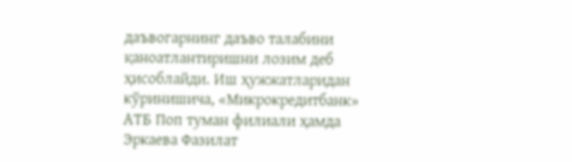даъвогарнинг даъво талабини қаноатлантиришни лозим деб ҳисоблайди. Иш ҳужжатларидан кўринишича, «Микрокредитбанк» АТБ Поп туман филиали ҳамда Эркаева Фазилат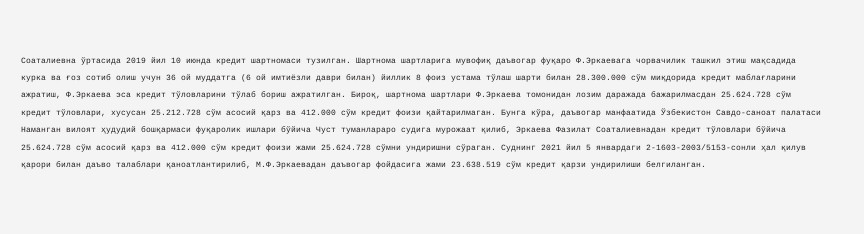Соаталиевна ўртасида 2019 йил 10 июнда кредит шартномаси тузилган. Шартнома шартларига мувофиқ даъвогар фуқаро Ф.Эркаевага чорвачилик ташкил этиш мақсадида курка ва ғоз сотиб олиш учун 36 ой муддатга (6 ой имтиёзли даври билан) йиллик 8 фоиз устама тўлаш шарти билан 28.300.000 сўм миқдорида кредит маблағларини ажратиш, Ф.Эркаева эса кредит тўловларини тўлаб бориш ажратилган. Бироқ, шартнома шартлари Ф.Эркаева томонидан лозим даражада бажарилмасдан 25.624.728 сўм кредит тўловлари, хусусан 25.212.728 сўм асосий қарз ва 412.000 сўм кредит фоизи қайтарилмаган. Бунга кўра, даъвогар манфаатида Ўзбекистон Савдо-саноат палатаси Наманган вилоят ҳудудий бошқармаси фуқаролик ишлари бўйича Чуст туманлараро судига мурожаат қилиб, Эркаева Фазилат Соаталиевнадан кредит тўловлари бўйича 25.624.728 сўм асосий қарз ва 412.000 сўм кредит фоизи жами 25.624.728 сўмни ундиришни сўраган. Суднинг 2021 йил 5 январдаги 2-1603-2003/5153-сонли ҳал қилув қарори билан даъво талаблари қаноатлантирилиб, М.Ф.Эркаевадан даъвогар фойдасига жами 23.638.519 сўм кредит қарзи ундирилиши белгиланган.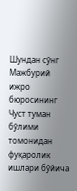Шундан сўнг Мажбурий ижро бюросининг Чуст туман бўлими томонидан фуқаролик ишлари бўйича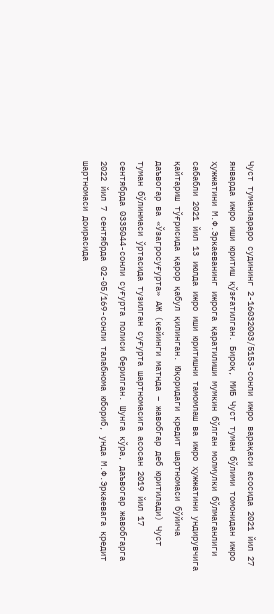Чуст туманлараро судининг 2-16032003/5153-сонли ижро варақаси асосида 2021 йил 27 январда ижро иши юритиш қўзғатилган. Бироқ, МИБ Чуст туман бўлими томонидан ижро ҳужжатини М.Ф.Эркаеванинг ижрога қаратилиши мумкин бўлган молмулки бўлмаганлиги сабабли 2021 йил 13 июлда ижро иши юритишни тамомлаш ва ижро ҳужжатини ундирувчига қайтариш тўғрисида қарор қабул қилинган. Юқоридаги кредит шартномаси бўйича даъвогар ва «Ўзагросуғурта» АЖ (кейинги матнда – жавобгар деб юритилади) Чуст туман бўлинмаси ўртасида тузилган суғурта шартномасига асосан 2019 йил 17 сентябрда 0335044-сонли суғурта полиси берилган. Шунга кўра, даъвогар жавобгарга 2022 йил 7 сентябрда 02-05/169-сонли талабнома юбориб, унда М.Ф.Эркаевага кредит шартномаси доирасида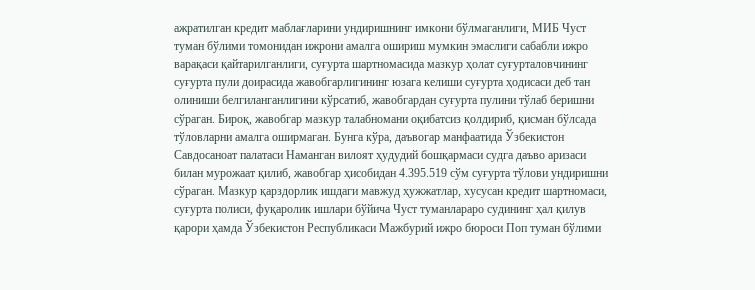ажратилган кредит маблағларини ундиришнинг имкони бўлмаганлиги, МИБ Чуст туман бўлими томонидан ижрони амалга ошириш мумкин эмаслиги сабабли ижро варақаси қайтарилганлиги, суғурта шартномасида мазкур ҳолат суғурталовчининг суғурта пули доирасида жавобгарлигининг юзага келиши суғурта ҳодисаси деб тан олиниши белгиланганлигини кўрсатиб, жавобгардан суғурта пулини тўлаб беришни сўраган. Бироқ, жавобгар мазкур талабномани оқибатсиз қолдириб, қисман бўлсада тўловларни амалга оширмаган. Бунга кўра, даъвогар манфаатида Ўзбекистон Савдосаноат палатаси Наманган вилоят ҳудудий бошқармаси судга даъво аризаси билан мурожаат қилиб, жавобгар ҳисобидан 4.395.519 сўм суғурта тўлови ундиришни сўраган. Мазкур қарздорлик ишдаги мавжуд ҳужжатлар, хусусан кредит шартномаси, суғурта полиси, фуқаролик ишлари бўйича Чуст туманлараро судининг ҳал қилув қарори ҳамда Ўзбекистон Республикаси Мажбурий ижро бюроси Поп туман бўлими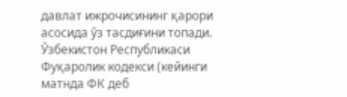давлат ижрочисининг қарори асосида ўз тасдиғини топади. Ўзбекистон Республикаси Фуқаролик кодекси (кейинги матнда ФК деб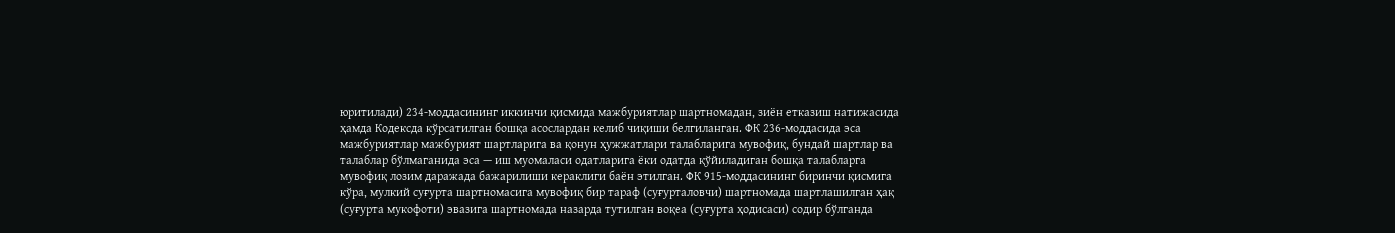юритилади) 234-моддасининг иккинчи қисмида мажбуриятлар шартномадан, зиён етказиш натижасида ҳамда Кодексда кўрсатилган бошқа асослардан келиб чиқиши белгиланган. ФК 236-моддасида эса мажбуриятлар мажбурият шартларига ва қонун ҳужжатлари талабларига мувофиқ, бундай шартлар ва талаблар бўлмаганида эса — иш муомаласи одатларига ёки одатда қўйиладиган бошқа талабларга мувофиқ лозим даражада бажарилиши кераклиги баён этилган. ФК 915-моддасининг биринчи қисмига кўра, мулкий суғурта шартномасига мувофиқ бир тараф (суғурталовчи) шартномада шартлашилган ҳақ (суғурта мукофоти) эвазига шартномада назарда тутилган воқеа (суғурта ҳодисаси) содир бўлганда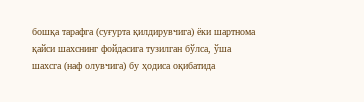бошқа тарафга (суғурта қилдирувчига) ёки шартнома қайси шахснинг фойдасига тузилган бўлса, ўша шахсга (наф олувчига) бу ҳодиса оқибатида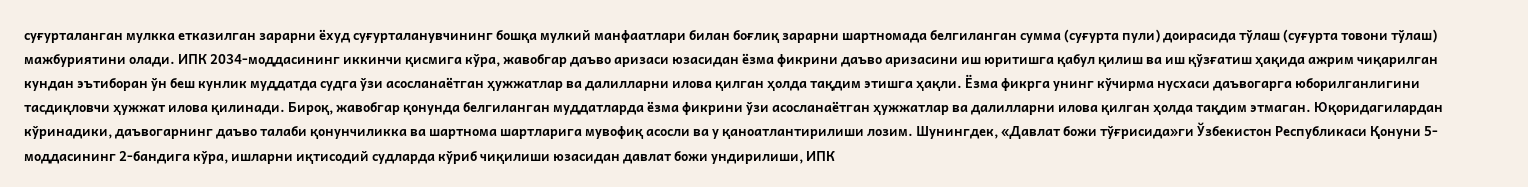суғурталанган мулкка етказилган зарарни ёхуд суғурталанувчининг бошқа мулкий манфаатлари билан боғлиқ зарарни шартномада белгиланган сумма (суғурта пули) доирасида тўлаш (суғурта товони тўлаш) мажбуриятини олади. ИПК 2034-моддасининг иккинчи қисмига кўра, жавобгар даъво аризаси юзасидан ёзма фикрини даъво аризасини иш юритишга қабул қилиш ва иш қўзғатиш ҳақида ажрим чиқарилган кундан эътиборан ўн беш кунлик муддатда судга ўзи асосланаётган ҳужжатлар ва далилларни илова қилган ҳолда тақдим этишга ҳақли. Ёзма фикрга унинг кўчирма нусхаси даъвогарга юборилганлигини тасдиқловчи ҳужжат илова қилинади. Бироқ, жавобгар қонунда белгиланган муддатларда ёзма фикрини ўзи асосланаётган ҳужжатлар ва далилларни илова қилган ҳолда тақдим этмаган. Юқоридагилардан кўринадики, даъвогарнинг даъво талаби қонунчиликка ва шартнома шартларига мувофиқ асосли ва у қаноатлантирилиши лозим. Шунингдек, «Давлат божи тўғрисида»ги Ўзбекистон Республикаси Қонуни 5-моддасининг 2-бандига кўра, ишларни иқтисодий судларда кўриб чиқилиши юзасидан давлат божи ундирилиши, ИПК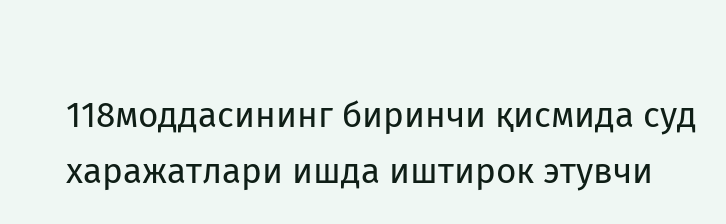118моддасининг биринчи қисмида суд харажатлари ишда иштирок этувчи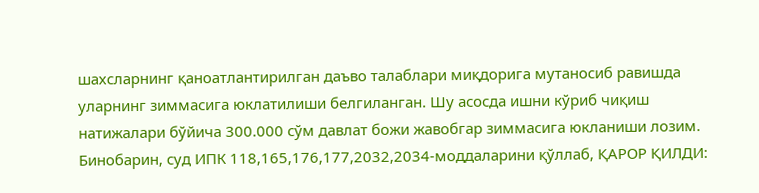шахсларнинг қаноатлантирилган даъво талаблари миқдорига мутаносиб равишда уларнинг зиммасига юклатилиши белгиланган. Шу асосда ишни кўриб чиқиш натижалари бўйича 300.000 сўм давлат божи жавобгар зиммасига юкланиши лозим. Бинобарин, суд ИПК 118,165,176,177,2032,2034-моддаларини қўллаб, ҚАРОР ҚИЛДИ: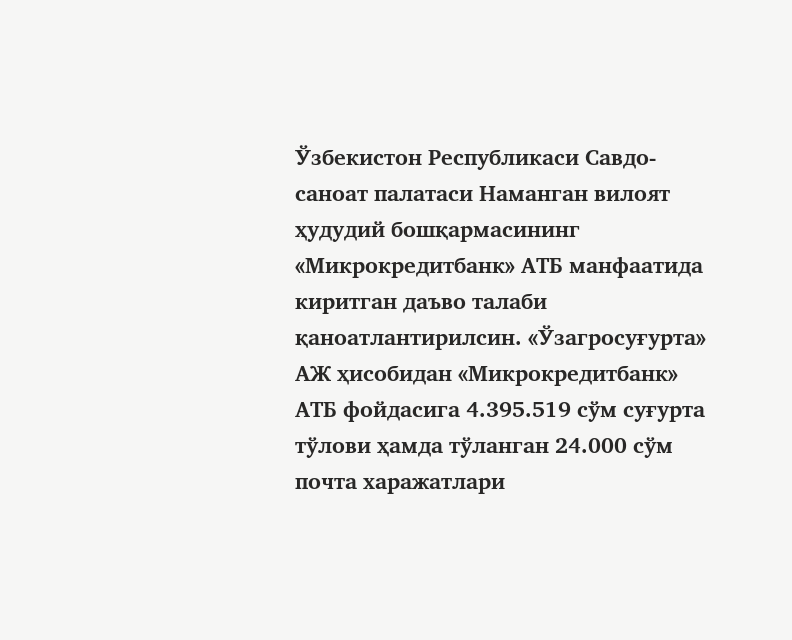Ўзбекистон Республикаси Савдо-саноат палатаси Наманган вилоят ҳудудий бошқармасининг «Микрокредитбанк» АТБ манфаатида киритган даъво талаби қаноатлантирилсин. «Ўзагросуғурта» АЖ ҳисобидан «Микрокредитбанк» АТБ фойдасига 4.395.519 сўм суғурта тўлови ҳамда тўланган 24.000 сўм почта харажатлари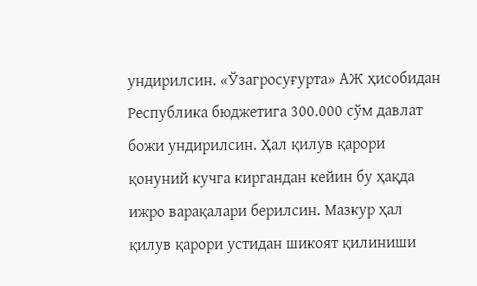ундирилсин. «Ўзагросуғурта» АЖ ҳисобидан Республика бюджетига 300.000 сўм давлат божи ундирилсин. Ҳал қилув қарори қонуний кучга киргандан кейин бу ҳақда ижро варақалари берилсин. Мазкур ҳал қилув қарори устидан шикоят қилиниши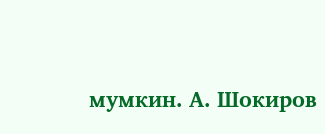мумкин. А. Шокиров